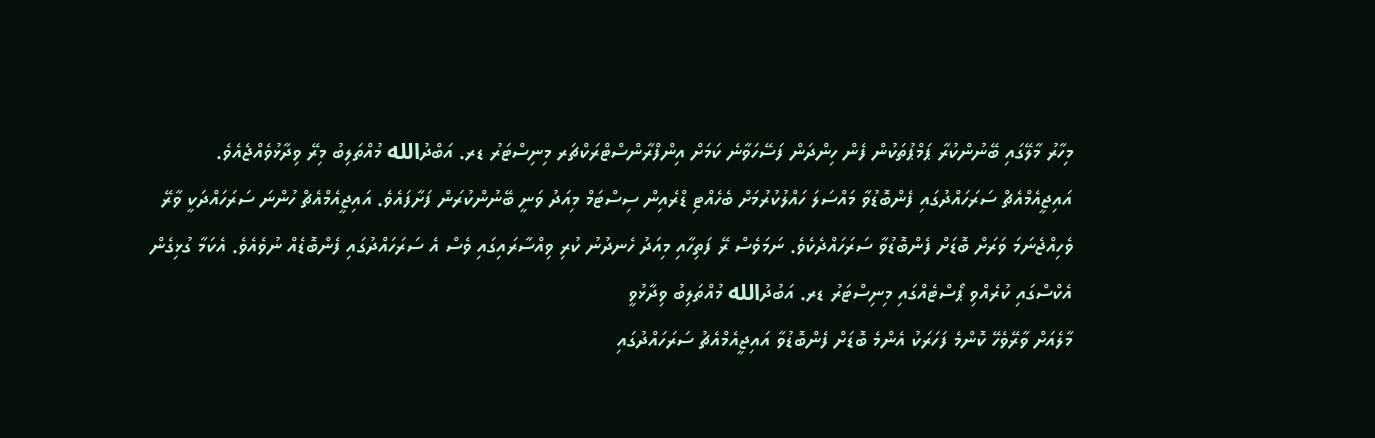މިހާރު މާލޭގައި ބޭނުންކުރާ ޕަމްޕުތަކުން ފެން ހިންދަން ފަސޭހަވާނެ ކަމަށް އިންފްރާންސްޓްރަކްޗަރ މިނިސްޓަރު ޑރ. އަބްދުالله މުއްތަލިބު މިރޭ ވިދާޅުވެއްޖެއެވެ.
އައިޖީއެމްއެޗް ސަރަހައްދުގައި ފެންބޮޑުވާ މައްސަލަ ހައްލުކުރުމަށް ބެހެއްޓި ޑްރެއިން ސިސްޓަމް މިއަދު ވަނީ ބޭނުންކުރަން ފަށާފައެވެ. އައިޖީއެމްއެޗް ހުންނަ ސަރަހައްދަކީ ވާރޭ ވެހިއްޖެނަމަ ވަރަށް ބޮޑަށް ފެންބޮޑުވާ ސަރަހައްދެކެވެ. ނަމަވެސް ރޭ ފަތިހާއި މިއަދު ހެނދުނު ކުރި ވިއްސާރައިގައި ވެސް އެ ސަރަހައްދުގައި ފެންބޮޑެއް ނުވެއެވެ. އެކަމާ ގުޅިގެން އެކްސްގައި ކުރެއްވި ޕޯސްޓެއްގައި މިނިސްޓަރު ޑރ. އަބުދުالله މުއްތަލިބު ވިދާޅުވީ
މާލެއަށް ވާރޭވެހޭ ކޮންމެ ފަހަރަކު އެންމެ ބޮޑަށް ފެންބޮޑުވާ އައިޖީއެމްއެޗު ސަރަހައްދުގައި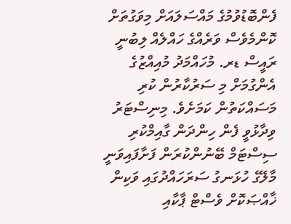ފެންބޮޑުވުމުގެ މައްސަލައަށް މިވަގުތަށް ކޮންމެވެސް ވަރެއްގެ ހައްލެއް ލިބުނީ ރައީސް ޑރ. މުހައްމަދު މުއިއްޒުގެ އެންގުމަށް މި ސަރުކާރުން ކުރި މަސައްކަތުން ކަމަށެވެ. މިނިސްޓަރު ވިދާޅުވީ ފެން ހިންދަން ގާއިމްކުރި ސިސްޓަމް ބޭނުންކުރަން ފަށާފައިވަނީ މާލޭގެ ހުޅަނގު ސަރަހައްދުގައި ވަކިން ޚާއްޞަކޮށް ވެސްޓް ޕާކާއި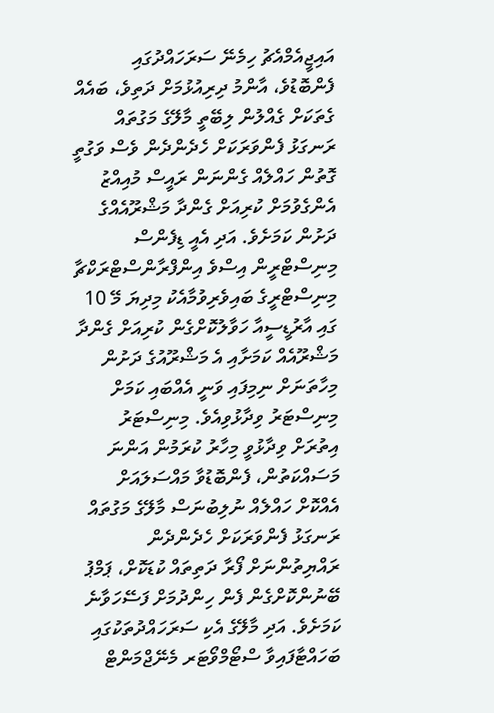އައިޖީއެމްއެޗު ހިމެނޭ ސަރަހައްދުގައި ފެންބޮޑުވެ، އާންމު ދިރިއުޅުމަށް ދަތިވެ، ބައެއް ގެތަކަށް ގެއްލުން ލިބޭތީ މާލޭގެ މަގުތައް ރަނގަޅު ފެންވަރަކަށް ހެދެންދެން ވެސް ވަގުތީ ގޮތުން ހައްލެއް ގެންނަން ރައީސް މުއިއްޒު އެންގެވުމަށް ކުރިއަށް ގެންދާ މަޝްރޫއެއްގެ ދަށުން ކަމަށެވެ. އަދި އެއީ ޑިފެންސް މިނިސްޓްރީން އިސްވެ އިންފްރާންސްޓްރަކްޗާ މިނިސްޓްރީގެ ބައިވެރިވުމާއެކު މިދިޔަ މޭ 10 ގައި އާރުޑީސީއާ ހަވާލުކޮށްގެން ކުރިއަށް ގެންދާ މަޝްރޫއެއް ކަމަށާއި އެ މަޝްރޫއުގެ ދަށުން މިހާތަނަށް ނިމިފައި ވަނީ އެއްބައި ކަމަށް މިނިސްޓަރު ވިދާޅުވިއެވެ. މިނިސްޓަރު އިތުރަށް ވިދާޅުވީ މިހާރު ކުރަމުން އަންނަ މަސައްކަތުން، ފެންބޮޑުވާ މައްސަލައަށް އެއްކޮށް ހައްލެއް ނުލިބުނަސް މާލޭގެ މަގުތައް ރަނގަޅު ފެންވަރަކަށް ހެދެންދެން ރައްޔިތުންނަށް ފޯރާ ދަތިތައް ކުޑަކޮށް، ޕަމްޕު ބޭނުންކޮށްގެން ފެން ހިންދުމަށް ފަސޭހަވާނެ ކަމަށެވެ. އަދި މާލޭގެ އެކި ސަރަހައްދުތަކުގައި ބަހައްޓާފައިވާ ސްޓޯމްވޯޓަރ މެނޭޖްމަންޓް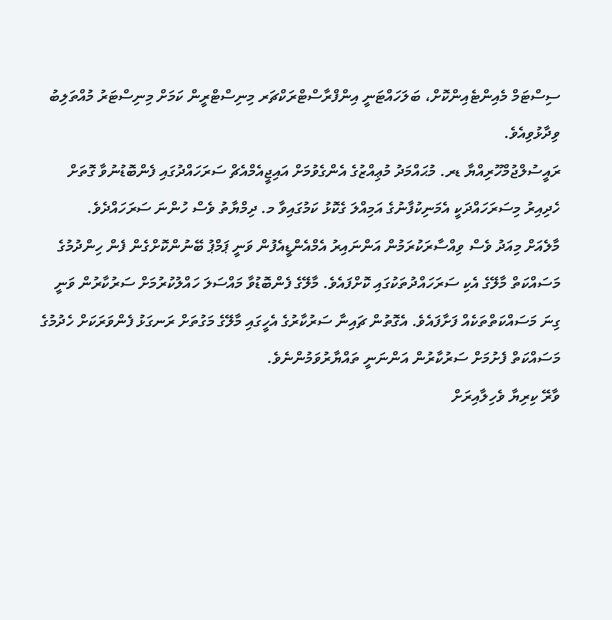ސިސްޓަމް މެއިންޓެއިންކޮށް، ބަލަހައްޓަނީ އިންފްރާސްޓްރަކްޗަރ މިނިސްޓްރީން ކަމަށް މިނިސްޓަރު މުއްތަލިބު ވިދާޅުވިއެވެ.
ރައީސުލްޖުމްހޫރިއްޔާ ޑރ. މުޙައްމަދު މުޢިއްޒުގެ އެންގެވުމަށް އައިޖީއެމްއެޗް ސަރަހައްދުގައި ފެންބޮޑުނުވާ ގޮތަށް ހެދިއިރު މިސަރަހައްދަކީ އެމަނިކުފާނުގެ އަމިއްލަ ގެކޮޅު ކަމުގައިވާ މ. ދިމްޔާތު ވެސް ހުންނަ ސަރަހައްދެވެ.
މާލެއަށް މިއަދު ވެސް ވިއްސާރަކުރަމުން އަންނައިރު އެމްއެންޑީއެފުން ވަނީ ޕަމްޕު ބޭނުންކޮށްގެން ފެން ހިންދުމުގެ މަސައްކަތް މާލޭގެ އެކި ސަރަހައްދުތަކުގައި ކޮށްފައެވެ. މާލޭގެ ފެންބޮޑުވާ މައްސަލަ ހައްލުކުރުމަށް ސަރުކާރުން ވަނީ ގިނަ މަސައްކަތްތަކެއް ފަށާފައެވެ. އެގޮތުން ޗައިނާ ސަރުކާރުގެ އެހީގައި މާލޭގެ މަގުތަށް ރަނގަޅު ފެންވަރަކަށް ހެދުމުގެ މަސައްކަތް ފެށުމަށް ސަރުކާރުން އަންނަނީ ތައްޔާރުވަމުންނެވެ.
ވާރޭ ކިރިޔާ ވެހިލާއިރަށް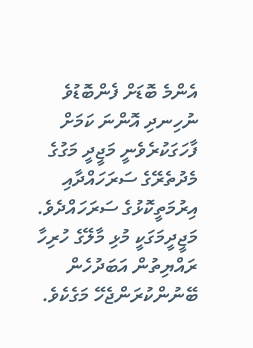އެންމެ ބޮޑަށް ފެންބޮޑުވެ ނުހިނދި އޮންނަ ކަމަށް ފާހަގަކުރެވެނީ މަޖީދީ މަގުގެ މެދުތެރޭގެ ސަރަހައްދާއި އިރުމަތީކޮޅުގެ ސަރަހައްދެވެ. މަޖީދީމަގަކީ މުޅި މާލޭގެ ހުރިހާ ރައްޔިތުން އަބަދުހެން ބޭނުންކުރަންޖެހޭ މަގެކެވެ.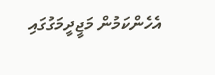އެހެންކަމުން މަޖީދީމަގުގައި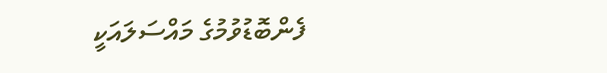ފެންބޮޑުވުމުގެ މައްސަލައަކީ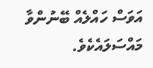އަވަސް ހައްލެއް ބޭނުންވާ މައްސަލައެކެވެ.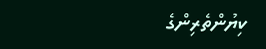ކިޔުންތެރިންގެ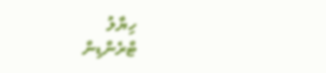ހިޔާލު
ޓްރެންޑިން